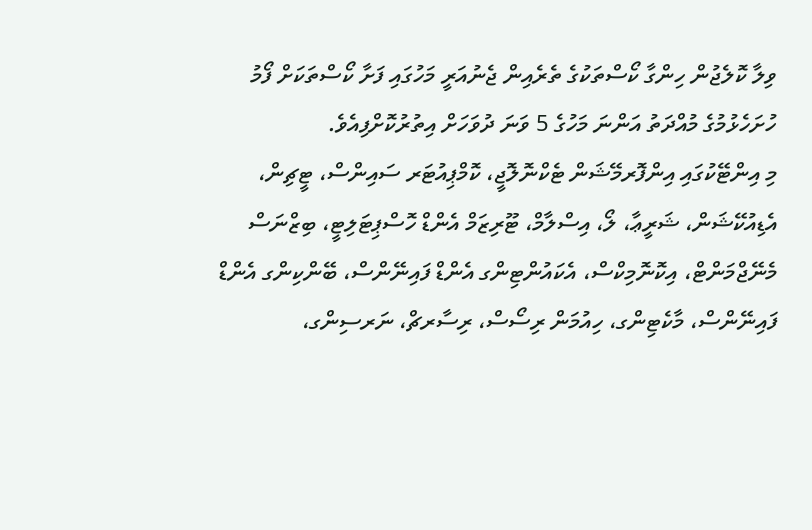ވިލާ ކޮލެޖުން ހިންގާ ކޯސްތަކުގެ ތެރެއިން ޖެނުއަރީ މަހުގައި ފަށާ ކޯސްތަކަށް ފޯމު ހުށަހެޅުމުގެ މުއްދަތު އަންނަ މަހުގެ 5 ވަނަ ދުވަހަށް އިތުރުކޮށްފިއެވެ.
މި އިންޓޭކުގައި އިންފޮރމޭޝަން ޓެކްނޮލޮޖީ، ކޮމްޕިއުޓަރ ސައިންސް، ޓީޗިން، އެޑިއުކޭޝަން، ޝަރީޢާ، ލޯ، އިސްލާމް، ޓޫރިޒަމް އެންޑް ހޮސްޕިޓަލިޓީ، ބިޒްނަސް މެނޭޖްމަންޓް، އިކޮނޮމިކްސް، އެކައުންޓިންގ އެންޑް ފައިނޭންސް، ބޭންކިންގ އެންޑް ފައިނޭންސް، މާކެޓިންގ، ހިއުމަން ރިސޯސް، ރިސާރޗް، ނަރސިންގ،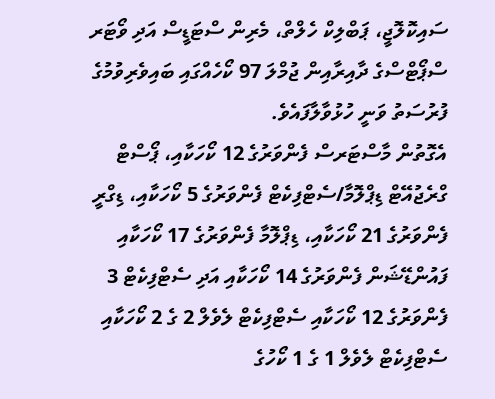ސައިކޮލޮޖީ، ޕަބްލިކް ހެލްތް، މެރިން ސްޓަޑީސް އަދި ވޯޓަރ ސްޕޯޓްސްގެ ދާއިރާއިން ޖުމްލަ 97 ކޯހެއްގައި ބައިވެރިވުމުގެ ފުރުސަތު ވަނީ ހުޅުވާލާފައެވެ.
އެގޮތުން މާސްޓަރސް ފެންވަރުގެ 12 ކޯހަކާއި، ޕޯސްޓް ގްރެޖުއޭޓް ޑިޕްލޮމާ/ސެޓްފިކެޓް ފެންވަރުގެ 5 ކޯހަކާއި، ޑިގްރީ ފެންވަރުގެ 21 ކޯހަކާއި، ޑިޕްލޮމާ ފެންވަރުގެ 17 ކޯހަކާއި ފައުންޑޭޝަން ފެންވަރުގެ 14 ކޯހަކާއި އަދި ސެޓްފިކެޓް 3 ފެންވަރުގެ 12 ކޯހަކާއި ސެޓްފިކެޓް ލެވެލް 2 ގެ 2 ކޯހަކާއި ސެޓްފިކެޓް ލެވެލް 1 ގެ 1 ކޯހުގެ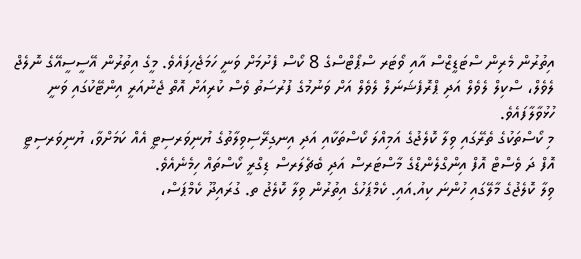އިތުރުން މެރިން ސްޓަޑީޒްސް އާއި ވޯޓަރ ސްޕޯޓްސްގެ 8 ކޯސް ފެށުމަށް ވަނީ ހަމަޖެހިފައެވެ. މީގެ އިތުރުން އޭސީސީއޭގެ ނޮލެޖް ލެވެލް، ސްކިލް ލެވެލް އަދި ޕްރޮފެޝަނަލް ލެވެލް އަށް ވަނުމުގެ ފުރުސަތު ވެސް ކުރިއަށް އޮތް ޖެނުއަރީ އިންޓޭކުގައި ވަނީ ހުޅުވާލާފައެވެ.
މި ކޯސްތަކުގެ ތެރޭގައި ވިލާ ކޮލެޖުގެ އަމިއްލަ ކޯސްތަކާއި އަދި އިނގިރޭސިވިލާތުގެ ޔުނިވަރސިޓީ އެއް ކަމަށްވާ، ޔުނިވަރސިޓީ އޮފް ދަ ވެސްޓް އޮފް އިންގްލެންޑްގެ މާސްޓަރސް އަދި ބެޗެލަރސް ޑިގްރީ ކޯސްތައް ހިމެނެއެވެ.
ވިލާ ކޮލެޖުގެ މާލޭގައި ހުންނަ ކިއު.އައި. ކެމްޕަހުގެ އިތުރުން ވިލާ ކޮލެޖު ތ. ގުރައިދޫ ކެމްޕަސް،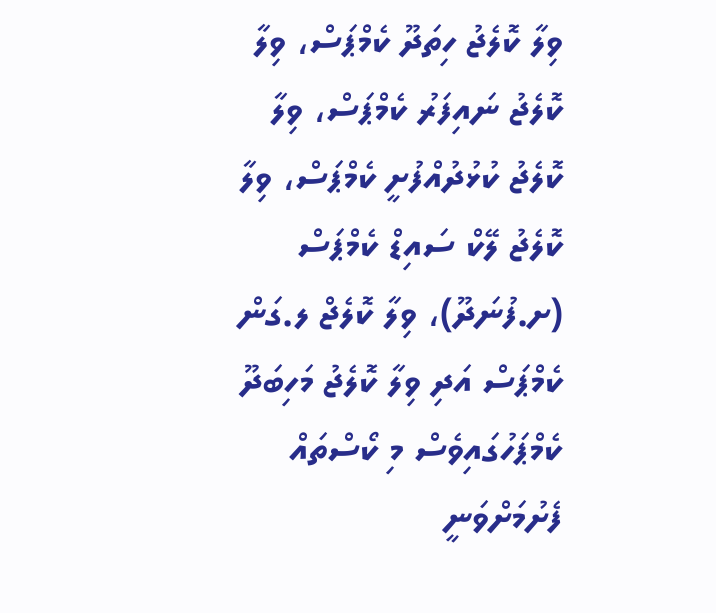ވިލާ ކޮލެޖު ހިތަދޫ ކެމްޕަސް، ވިލާ ކޮލެޖު ނައިފަރު ކެމްޕަސް، ވިލާ ކޮލެޖު ކުޅުދުއްފުށީ ކެމްޕަސް، ވިލާ ކޮލެޖު ލޭކް ސައިޑް ކެމްޕަސް (ށ.ފުނަދޫ)، ވިލާ ކޮލެޖް ލ.ގަން ކެމްޕަސް އަދި ވިލާ ކޮލެޖު މަހިބަދޫ ކެމްޕަހުގައިވެސް މި ކޯސްތައް ފެށުމަށްވަނީ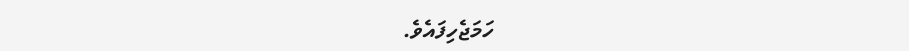ހަމަޖެހިފައެވެ.